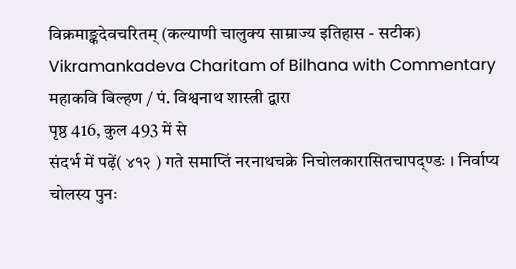विक्रमाङ्कदेवचरितम् (कल्याणी चालुक्य साम्राज्य इतिहास - सटीक)
Vikramankadeva Charitam of Bilhana with Commentary
महाकवि बिल्हण / पं. विश्वनाथ शास्त्री द्वारा
पृष्ठ 416, कुल 493 में से
संदर्भ में पढ़ें( ४१२ ) गते समाप्तिं नरनाथचक्रे निचोलकारासितचापद्ण्डः । निर्वाप्य चोलस्य पुनः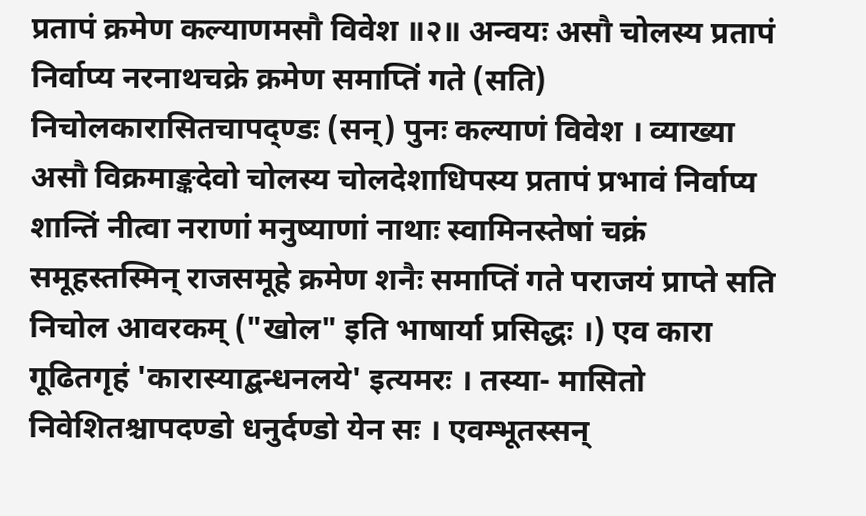प्रतापं क्रमेण कल्याणमसौ विवेश ॥२॥ अन्वयः असौ चोलस्य प्रतापं निर्वाप्य नरनाथचक्रे क्रमेण समाप्तिं गते (सति) निचोलकारासितचापद्ण्डः (सन्) पुनः कल्याणं विवेश । व्याख्या असौ विक्रमाङ्कदेवो चोलस्य चोलदेशाधिपस्य प्रतापं प्रभावं निर्वाप्य शान्तिं नीत्वा नराणां मनुष्याणां नाथाः स्वामिनस्तेषां चक्रं समूहस्तस्मिन् राजसमूहे क्रमेण शनैः समाप्तिं गते पराजयं प्राप्ते सति निचोल आवरकम् ("खोल" इति भाषार्या प्रसिद्धः ।) एव कारा गूढितगृहं 'कारास्याद्बन्धनलये' इत्यमरः । तस्या- मासितो निवेशितश्चापदण्डो धनुर्दण्डो येन सः । एवम्भूतस्सन्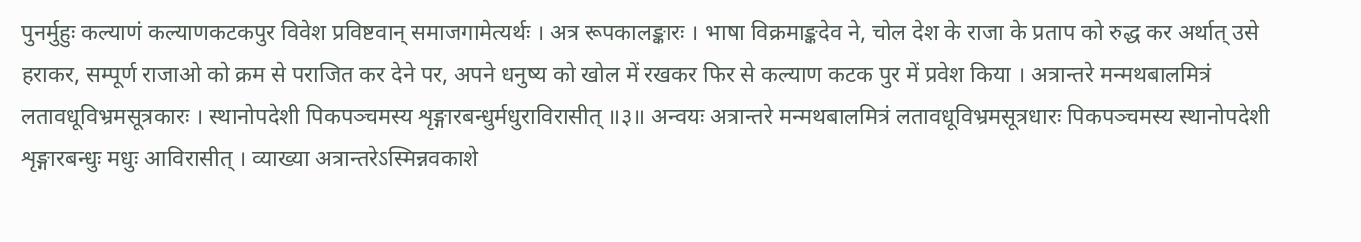पुनर्मुहुः कल्याणं कल्याणकटकपुर विवेश प्रविष्टवान् समाजगामेत्यर्थः । अत्र रूपकालङ्कारः । भाषा विक्रमाङ्कदेव ने, चोल देश के राजा के प्रताप को रुद्ध कर अर्थात् उसे हराकर, सम्पूर्ण राजाओ को क्रम से पराजित कर देने पर, अपने धनुष्य को खोल में रखकर फिर से कल्याण कटक पुर में प्रवेश किया । अत्रान्तरे मन्मथबालमित्रं लतावधूविभ्रमसूत्रकारः । स्थानोपदेशी पिकपञ्चमस्य शृङ्गारबन्धुर्मधुराविरासीत् ॥३॥ अन्वयः अत्रान्तरे मन्मथबालमित्रं लतावधूविभ्रमसूत्रधारः पिकपञ्चमस्य स्थानोपदेशी शृङ्गारबन्धुः मधुः आविरासीत् । व्याख्या अत्रान्तरेऽस्मिन्नवकाशे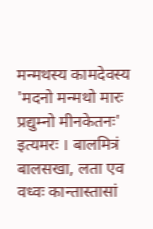मन्मथस्य कामदेवस्य 'मदनो मन्मथो मारः प्रद्युम्नो मीनकेतनः' इत्यमरः । बालमित्रं बालसखा, लता एव वध्वः कान्तास्तासां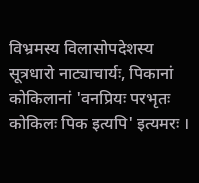विभ्रमस्य विलासोपदेशस्य सूत्रधारो नाट्याचार्यः, पिकानां कोकिलानां 'वनप्रियः परभृतः कोकिलः पिक इत्यपि' इत्यमरः ।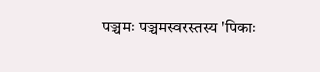पञ्चमः पञ्चमस्वरस्तस्य 'पिकाः